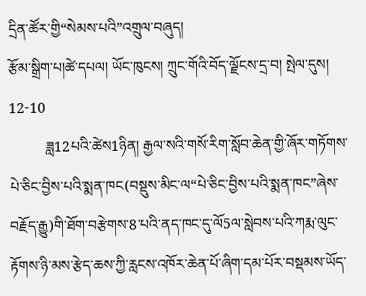དྲིན་ཚོར་གྱི“སེམས་པའི”འགྲུལ་བཞུད།
རྩོམ་སྒྲིག་པ།ཚེ་དཔལ། ཡོང་ཁུངས། ཀྲུང་གོའི་བོད་ལྗོངས་དྲ་བ། སྤེལ་དུས། 12-10
          ཟླ12པའི་ཚེས1ཉིན། རྒྱལ་སའི་གསོ་རིག་སློབ་ཆེན་གྱི་ཞོར་གཏོགས་པེ་ཅིང་བྱིས་པའི་སྨན་ཁང(བསྡུས་མིང་ལ“པེ་ཅིང་བྱིས་པའི་སྨན་ཁང”ཞེས་བརྗོད་རྒྱུ)གི་ཐོག་བརྩེགས་8་པའི་ནད་ཁང་དུ་ལོ5ལ་སླེབས་པའི་ཀརྨ་ལུང་རྟོགས་ཉི་མས་རྩེད་ཆས་ཀྱི་རླངས་འཁོར་ཆེན་པོ་ཞིག་དམ་པོར་བསྡམས་ཡོད་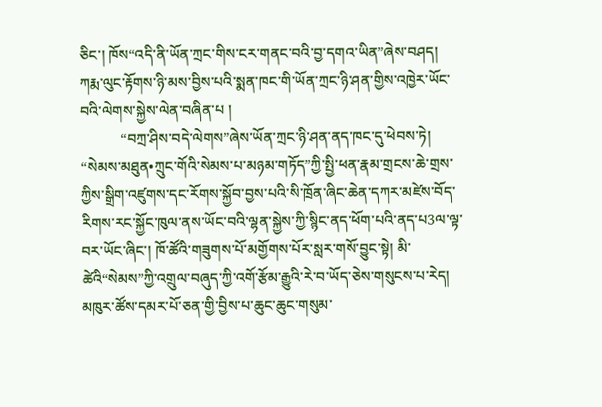ཅིང་། ཁོས“འདི་ནི་ཡོན་ཀྲང་གིས་ངར་གནང་བའི་བྱ་དགའ་ཡིན”ཞེས་བཤད།
ཀརྨ་ལུང་རྟོགས་ཉི་མས་བྱིས་པའི་སྨན་ཁང་གི་ཡོན་ཀྲང་ཉི་ཤན་གྱིས་འཁྱེར་ཡོང་བའི་ལེགས་སྐྱེས་ལེན་བཞིན་པ །
           “བཀྲ་ཤིས་བདེ་ལེགས”ཞེས་ཡོན་ཀྲང་ཉི་ཤན་ནད་ཁང་དུ་ཕེབས་ཏེ། “སེམས་མཐུན•ཀྲུང་གོའི་སེམས་པ་མཉམ་གཏོད”ཀྱི་སྤྱི་ཕན་རྣམ་གྲངས་ཆེ་གྲས་ཀྱིས་སྒྲིག་འཛུགས་དང་རོགས་སྐྱོབ་བྱས་པའི་སི་ཁྲོན་ཞིང་ཆེན་དཀར་མཛེས་བོད་རིགས་རང་སྐྱོང་ཁུལ་ནས་ཡོང་བའི་ལྷན་སྐྱེས་ཀྱི་སྙིང་ནད་ཕོག་པའི་ནད་པ3ལ་ལྟ་བར་ཡོང་ཞིང་། ཁོ་ཚོའི་གཟུགས་པོ་མགྱོགས་པོར་སླར་གསོ་བྱུང་སྟེ། མི་ཚེའི“སེམས”ཀྱི་འགྲུལ་བཞུད་ཀྱི་འགོ་རྩོམ་རྒྱུའི་རེ་བ་ཡོད་ཅེས་གསུངས་པ་རེད།  མཁུར་ཚོས་དམར་པོ་ཅན་གྱི་བྱིས་པ་ཆུང་ཆུང་གསུམ་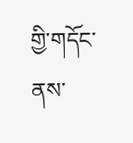གྱི་གདོང་ནས་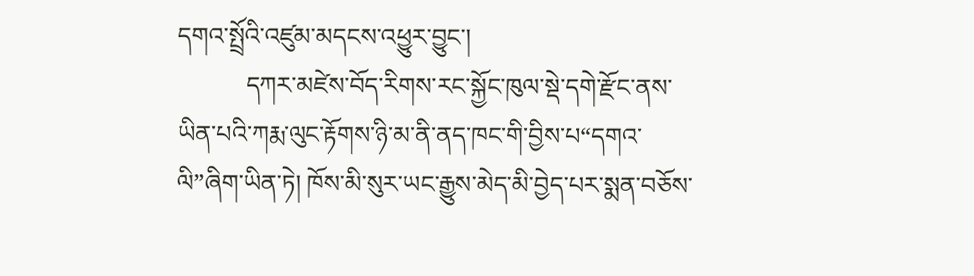དགའ་སྤྲོའི་འཛུམ་མདངས་འཕྱུར་བྱུང་།
           དཀར་མཛེས་བོད་རིགས་རང་སྐྱོང་ཁུལ་སྡེ་དགེ་རྫོང་ནས་ཡིན་པའི་ཀརྨ་ལུང་རྟོགས་ཉི་མ་ནི་ནད་ཁང་གི་བྱིས་པ“དགའ་ལི”ཞིག་ཡིན་ཏེ། ཁོས་མི་སུར་ཡང་རྒྱུས་མེད་མི་བྱེད་པར་སྨན་བཅོས་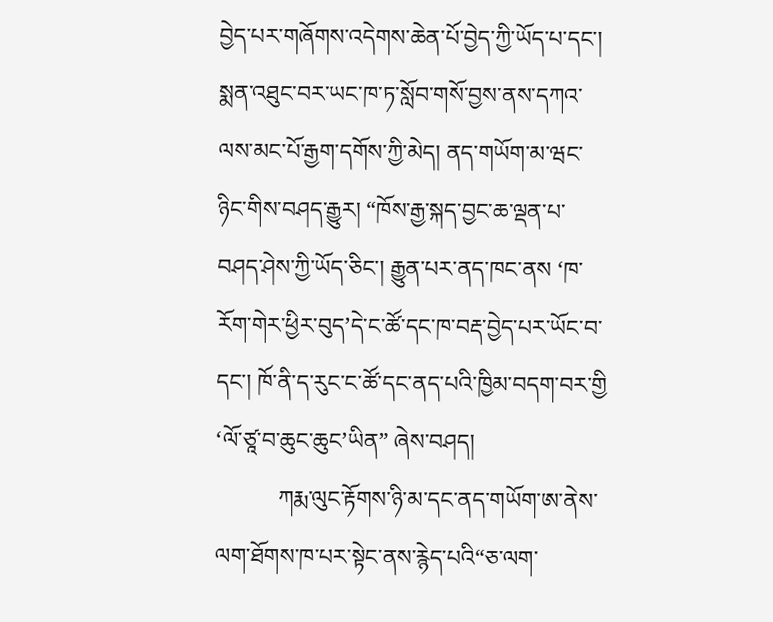བྱེད་པར་གཞོགས་འདེགས་ཆེན་པོ་བྱེད་ཀྱི་ཡོད་པ་དང་། སྨན་འཐུང་བར་ཡང་ཁ་ཏ་སློབ་གསོ་བྱས་ནས་དཀའ་ལས་མང་པོ་རྒྱག་དགོས་ཀྱི་མེད། ནད་གཡོག་མ་ཝང་ཉིང་གིས་བཤད་རྒྱུར། “ཁོས་རྒྱ་སྐད་བྱང་ཆ་ལྡན་པ་བཤད་ཤེས་ཀྱི་ཡོད་ཅིང་། རྒྱུན་པར་ནད་ཁང་ནས ‘ཁ་རོག་གེར་ཕྱིར་བུད’དེ་ང་ཚོ་དང་ཁ་བརྡ་བྱེད་པར་ཡོང་བ་དང་། ཁོ་ནི་ད་རུང་ང་ཚོ་དང་ནད་པའི་ཁྱིམ་བདག་བར་གྱི ‘ལོ་ཙཱ་བ་ཆུང་ཆུང’ཡིན” ཞེས་བཤད།
           ཀརྨ་ལུང་རྟོགས་ཉི་མ་དང་ནད་གཡོག་ཨ་ནེས་ལག་ཐོགས་ཁ་པར་སྟེང་ནས་རྙེད་པའི“ཅ་ལག་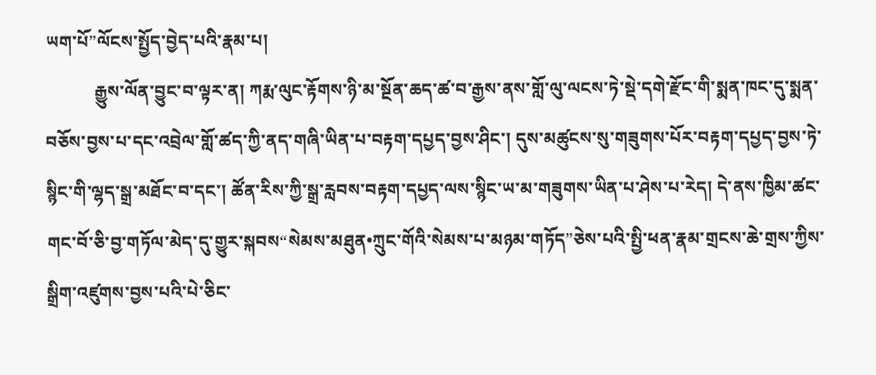ཡག་པོ”ལོངས་སྤྱོད་བྱེད་པའི་རྣམ་པ།
           རྒྱུས་ལོན་བྱུང་བ་ལྟར་ན། ཀརྨ་ལུང་རྟོགས་ཉི་མ་སྔོན་ཆད་ཚ་བ་རྒྱས་ནས་གློ་ལུ་ལངས་ཏེ་སྡེ་དགེ་རྫོང་གི་སྨན་ཁང་དུ་སྨན་བཅོས་བྱས་པ་དང་འབྲེལ་གློ་ཚད་ཀྱི་ནད་གཞི་ཡིན་པ་བརྟག་དཔྱད་བྱས་ཤིང་། དུས་མཚུངས་སུ་གཟུགས་པོར་བརྟག་དཔྱད་བྱས་ཏེ་སྙིང་གི་ལྷད་སྒྲ་མཐོང་བ་དང་། ཚོན་རིས་ཀྱི་སྒྲ་རླབས་བརྟག་དཔྱད་ལས་སྙིང་ཡ་མ་གཟུགས་ཡིན་པ་ཤེས་པ་རེད། དེ་ནས་ཁྱིམ་ཚང་གང་བོ་ཅི་བྱ་གཏོལ་མེད་དུ་གྱུར་སྐབས“སེམས་མཐུན•ཀྲུང་གོའི་སེམས་པ་མཉམ་གཏོད”ཅེས་པའི་སྤྱི་ཕན་རྣམ་གྲངས་ཆེ་གྲས་ཀྱིས་སྒྲིག་འཛུགས་བྱས་པའི་པེ་ཅིང་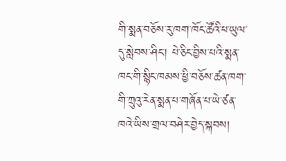གི་སྨན་བཅོས་རུ་ཁག་ཁོང་ཚོའི་ཕ་ཡུལ་དུ་སླེབས་ཤིང་། པེ་ཅིང་བྱིས་པའི་སྨན་ཁང་གི་སྙིང་ཁམས་ཕྱི་བཅོས་ཚན་ཁག་གི་ཀྲུའུ་རེན་སྨན་པ་གཞོན་པ་ཡེ་ཙན་ཁའེ་ཡིས་གྲལ་བཤེར་བྱེད་སྐབས།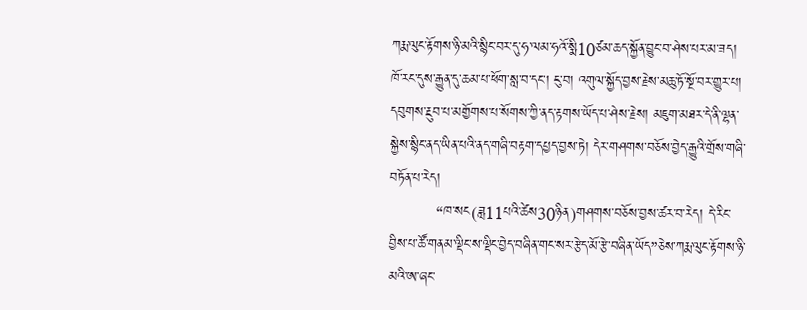ཀརྨ་ལུང་རྟོགས་ཉི་མའི་སྙིང་བར་དུ་ཧ་ལམ་ཧའོ་སྨི10ཙམ་ཆད་སྐྱོན་བྱུང་བ་ཤེས་པར་མ་ཟད། ཁོ་རང་དུས་རྒྱུན་དུ་ཆམ་པ་ཕོག་སླ་བ་དང་། ངུ་བ། འགུལ་སྐྱོད་བྱས་རྗེས་མཆུ་ཏོ་སྔོ་བར་གྱུར་པ། དབུགས་རྔུབ་པ་མགྱོགས་པ་སོགས་ཀྱི་ནད་རྟགས་ཡོད་པ་ཤེས་རྗེས། མཇུག་མཐར་དེ་ནི་ལྷན་སྐྱེས་སྙིང་ནད་ཡིན་པའི་ནད་གཞི་བརྟག་དཔྱད་བྱས་ཏེ། དེར་གཤགས་བཅོས་བྱེད་རྒྱུའི་གྲོས་གཞི་བཏོན་པ་རེད།
          “ཁ་སང(ཟླ11པའི་ཚེས30ཉིན)གཤགས་བཅོས་བྱས་ཚར་བ་རེད། དེ་རིང་བྱིས་པ་ཚོ་གནམ་ལྡིང་ས་ལྡིང་བྱེད་བཞིན་གང་སར་རྩེད་མོ་རྩེ་བཞིན་ཡོད”ཅེས་ཀརྨ་ལུང་རྟོགས་ཉི་མའི་ཨ་ཞང་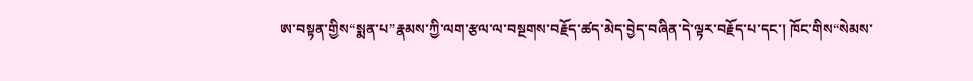ཨ་བསྟན་གྱིས“སྨན་པ”རྣམས་ཀྱི་ལག་རྩལ་ལ་བསྔགས་བརྗོད་ཚད་མེད་བྱེད་བཞིན་དེ་ལྟར་བརྗོད་པ་དང་། ཁོང་གིས“སེམས་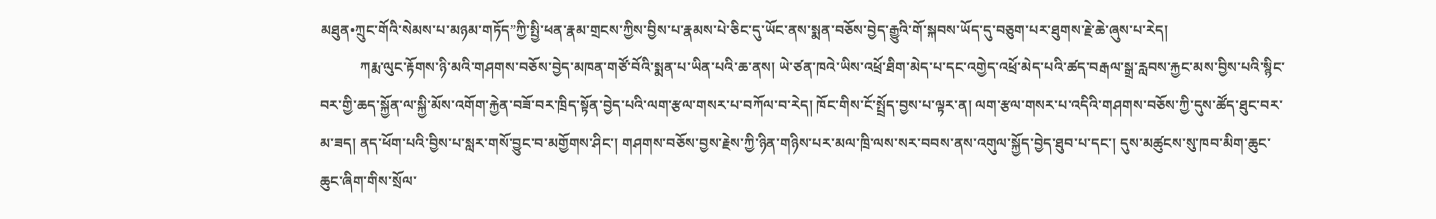མཐུན•ཀྲུང་གོའི་སེམས་པ་མཉམ་གཏོད”ཀྱི་སྤྱི་ཕན་རྣམ་གྲངས་ཀྱིས་བྱིས་པ་རྣམས་པེ་ཅིང་དུ་ཡོང་ནས་སྨན་བཅོས་བྱེད་རྒྱུའི་གོ་སྐབས་ཡོད་དུ་བཅུག་པར་ཐུགས་རྗེ་ཆེ་ཞུས་པ་རེད།
           ཀརྨ་ལུང་རྟོགས་ཉི་མའི་གཤགས་བཅོས་བྱེད་མཁན་གཙོ་བོའི་སྨན་པ་ཡིན་པའི་ཆ་ནས། ཡེ་ཙན་ཁའེ་ཡིས་འཕྲོ་ཐིག་མེད་པ་དང་འགྱེད་འཕྲོ་མེད་པའི་ཚད་བརྒལ་སྒྲ་རླབས་རྐྱང་མས་བྱིས་པའི་སྙིང་བར་གྱི་ཆད་སྐྱོན་ལ་སྐྱི་མོས་འགོག་རྐྱེན་བཟོ་བར་ཁྲིད་སྟོན་བྱེད་པའི་ལག་རྩལ་གསར་པ་བཀོལ་བ་རེད། ཁོང་གིས་ངོ་སྤྲོད་བྱས་པ་ལྟར་ན། ལག་རྩལ་གསར་པ་འདིའི་གཤགས་བཅོས་ཀྱི་དུས་ཚོད་ཐུང་བར་མ་ཟད། ནད་ཕོག་པའི་བྱིས་པ་སླར་གསོ་བྱུང་བ་མགྱོགས་ཤིང་། གཤགས་བཅོས་བྱས་རྗེས་ཀྱི་ཉིན་གཉིས་པར་མལ་ཁྲི་ལས་སར་བབས་ནས་འགུལ་སྐྱོད་བྱེད་ཐུབ་པ་དང་། དུས་མཚུངས་སུ་ཁབ་མིག་ཆུང་ཆུང་ཞིག་གིས་སྲོལ་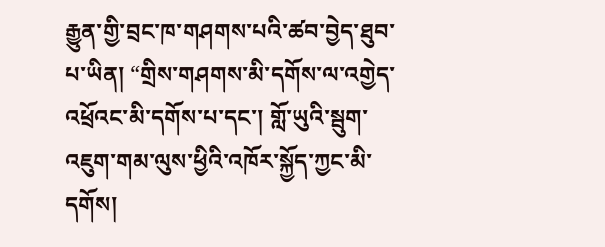རྒྱུན་གྱི་བྲང་ཁ་གཤགས་པའི་ཚབ་བྱེད་ཐུབ་པ་ཡིན། “གྲིས་གཤགས་མི་དགོས་ལ་འགྱེད་འཕྲོའང་མི་དགོས་པ་དང་། གློ་ཡུའི་སྦུག་འཇུག་གམ་ལུས་ཕྱིའི་འཁོར་སྐྱོད་ཀྱང་མི་དགོས།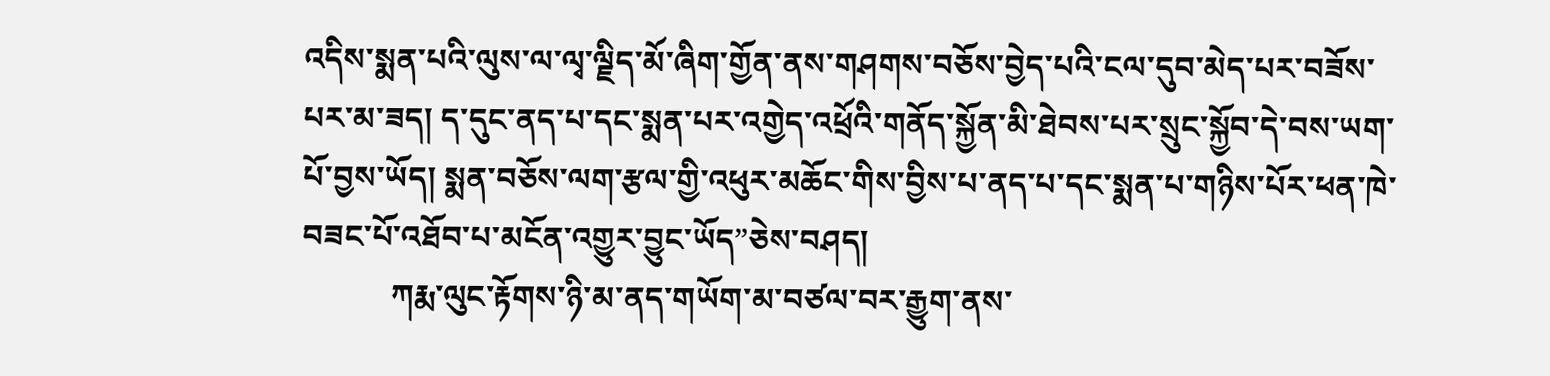འདིས་སྨན་པའི་ལུས་ལ་ལྭ་ལྗིད་མོ་ཞིག་གྱོན་ནས་གཤགས་བཅོས་བྱེད་པའི་ངལ་དུབ་མེད་པར་བཟོས་པར་མ་ཟད། ད་དུང་ནད་པ་དང་སྨན་པར་འགྱེད་འཕྲོའི་གནོད་སྐྱོན་མི་ཐེབས་པར་སྲུང་སྐྱོབ་དེ་བས་ཡག་པོ་བྱས་ཡོད། སྨན་བཅོས་ལག་རྩལ་གྱི་འཕུར་མཆོང་གིས་བྱིས་པ་ནད་པ་དང་སྨན་པ་གཉིས་པོར་ཕན་ཁེ་བཟང་པོ་འཐོབ་པ་མངོན་འགྱུར་བྱུང་ཡོད”ཅེས་བཤད།
           ཀརྨ་ལུང་རྟོགས་ཉི་མ་ནད་གཡོག་མ་བཙལ་བར་རྒྱུག་ནས་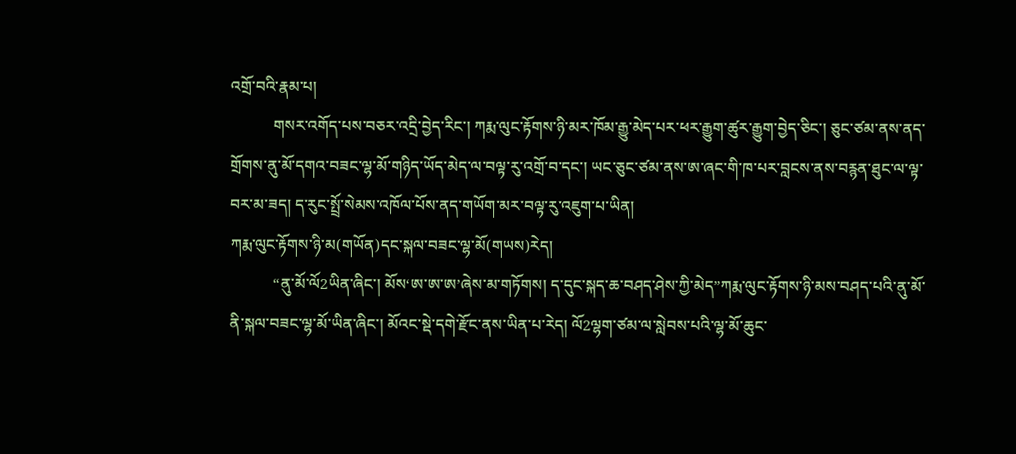འགྲོ་བའི་རྣམ་པ།
           གསར་འགོད་པས་བཅར་འདྲི་བྱེད་རིང་། ཀརྨ་ལུང་རྟོགས་ཉི་མར་ཁོམ་རྒྱུ་མེད་པར་ཕར་རྒྱུག་ཚུར་རྒྱུག་བྱེད་ཅིང་། ཅུང་ཙམ་ནས་ནད་གྲོགས་ནུ་མོ་དགའ་བཟང་ལྷ་མོ་གཉིད་ཡོད་མེད་ལ་བལྟ་རུ་འགྲོ་བ་དང་། ཡང་ཅུང་ཙམ་ནས་ཨ་ཞང་གི་ཁ་པར་བླངས་ནས་བརྙན་ཐུང་ལ་ལྟ་བར་མ་ཟད། ད་རུང་སྤྲོ་སེམས་འཁོལ་པོས་ནད་གཡོག་མར་བལྟ་རུ་འཇུག་པ་ཡིན།
ཀརྨ་ལུང་རྟོགས་ཉི་མ(གཡོན)དང་སྐལ་བཟང་ལྷ་མོ(གཡས)རེད།
           “ནུ་མོ་ལོ2ཡིན་ཞིང་། མོས‘ཨ་ཨ་ཨ’ཞེས་མ་གཏོགས། ད་དུང་སྐད་ཆ་བཤད་ཤེས་ཀྱི་མེད”ཀརྨ་ལུང་རྟོགས་ཉི་མས་བཤད་པའི་ནུ་མོ་ནི་སྐལ་བཟང་ལྷ་མོ་ཡིན་ཞིང་། མོའང་སྡེ་དགེ་རྫོང་ནས་ཡིན་པ་རེད། ལོ2ལྷག་ཙམ་ལ་སླེབས་པའི་ལྷ་མོ་ཆུང་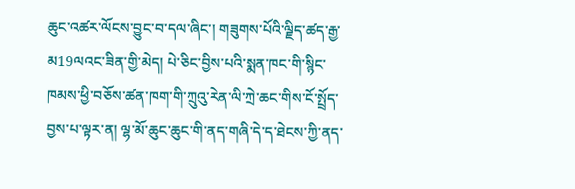ཆུང་འཚར་ལོངས་བྱུང་བ་དལ་ཞིང་། གཟུགས་པོའི་ལྗིད་ཚད་རྒྱ་མ19ལའང་ཟིན་གྱི་མེད། པེ་ཅིང་བྱིས་པའི་སྨན་ཁང་གི་སྙིང་ཁམས་ཕྱི་བཅོས་ཚན་ཁག་གི་ཀྲུའུ་རེན་ལི་ཀྲེ་ཆང་གིས་ངོ་སྤྲོད་བྱས་པ་ལྟར་ན། ལྷ་མོ་ཆུང་ཆུང་གི་ནད་གཞི་དེ་ད་ཐེངས་ཀྱི་ནད་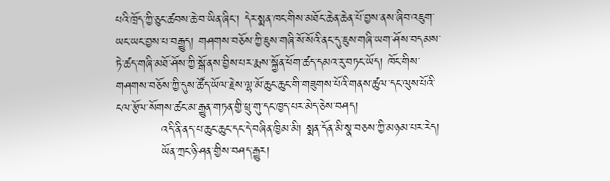པའི་ཁྲོད་ཀྱི་ཅུང་ཚབས་ཆེ་བ་ཡིན་ཞིང་། དེར་སྨན་ཁང་གིས་མཐོང་ཆེན་ཆེན་པོ་བྱས་ནས་ཞིབ་འཇུག་ཡང་ཡང་བྱས་པ་བརྒྱུད། གཤགས་བཅོས་ཀྱི་ཇུས་གཞི་སོ་སོའི་ནང་དུ་ཇུས་གཞི་ཡག་ཤོས་བདམས་ཏེ་ཚད་གཞི་མཐོ་ཤོས་ཀྱི་སྒོ་ནས་བྱིས་པར་རྨས་སྐྱོན་ཕོག་ཚད་དམའ་རུ་བཏང་ཡོད། ཁོང་གིས་གཤགས་བཅོས་ཀྱི་དུས་ཚོད་ཡོལ་རྗེས་ལྷ་མོ་ཆུང་ཆུང་གི་གཟུགས་པོའི་གནས་ཚུལ་དང་ལུས་པོའི་ངལ་རྩོལ་སོགས་ཚང་མ་རྒྱུན་གཏན་གྱི་ཕྲུ་གུ་དང་ཁྱད་པར་མེད་ཅེས་བཤད།
           འདི་ནི་ནད་པ་ཆུང་ཆུང་དང་དེ་བཞིན་ཁྱིམ་མི། སྨན་དོན་མི་སྣ་བཅས་ཀྱི་མཉམ་པར་རེད།
           ཡོན་ཀྲང་ཉི་ཤན་གྱིས་བཤད་རྒྱུར།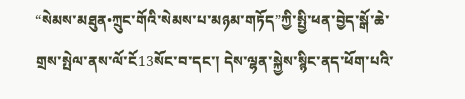“སེམས་མཐུན•ཀྲུང་གོའི་སེམས་པ་མཉམ་གཏོད”ཀྱི་སྤྱི་ཕན་བྱེད་སྒོ་ཆེ་གྲས་སྤེལ་ནས་ལོ་ངོ13སོང་བ་དང་། དེས་ལྷན་སྐྱེས་སྙིང་ནད་ཕོག་པའི་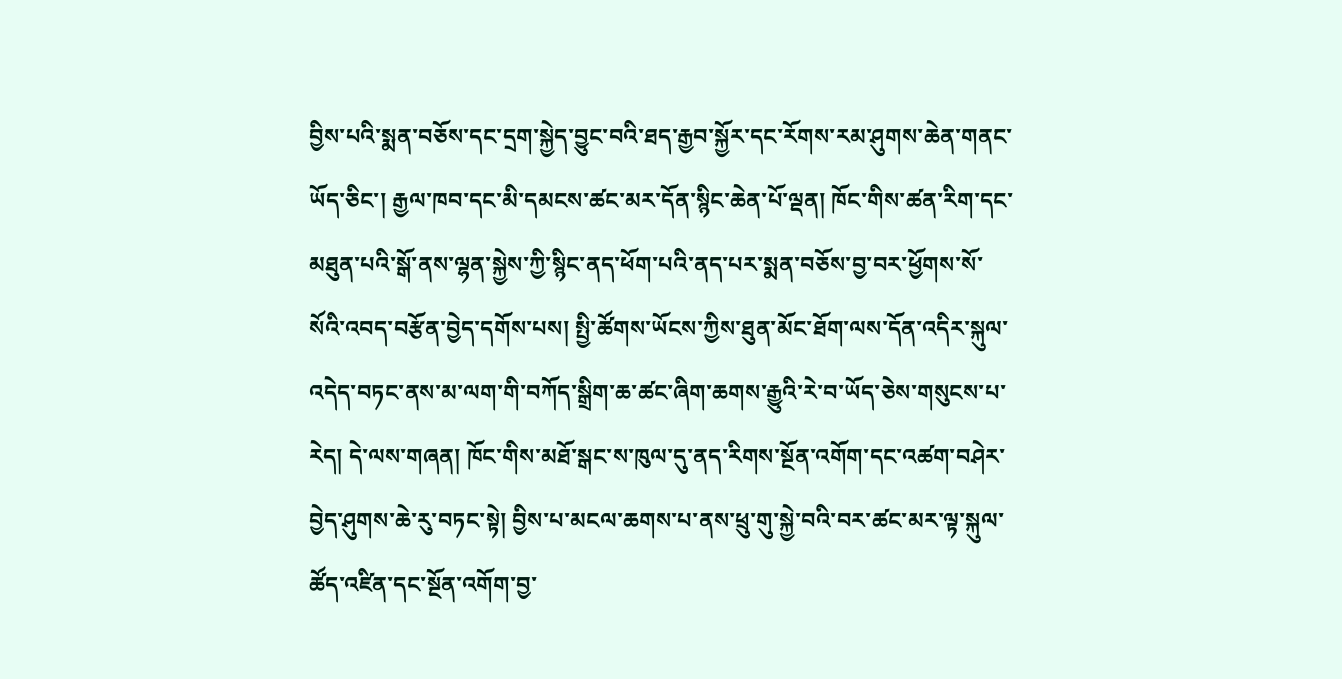བྱིས་པའི་སྨན་བཅོས་དང་དྲག་སྐྱེད་བྱུང་བའི་ཐད་རྒྱབ་སྐྱོར་དང་རོགས་རམ་ཤུགས་ཆེན་གནང་ཡོད་ཅིང་། རྒྱལ་ཁབ་དང་མི་དམངས་ཚང་མར་དོན་སྙིང་ཆེན་པོ་ལྡན། ཁོང་གིས་ཚན་རིག་དང་མཐུན་པའི་སྒོ་ནས་ལྷན་སྐྱེས་ཀྱི་སྙིང་ནད་ཕོག་པའི་ནད་པར་སྨན་བཅོས་བྱ་བར་ཕྱོགས་སོ་སོའི་འབད་བརྩོན་བྱེད་དགོས་པས། སྤྱི་ཚོགས་ཡོངས་ཀྱིས་ཐུན་མོང་ཐོག་ལས་དོན་འདིར་སྐུལ་འདེད་བཏང་ནས་མ་ལག་གི་བཀོད་སྒྲིག་ཆ་ཚང་ཞིག་ཆགས་རྒྱུའི་རེ་བ་ཡོད་ཅེས་གསུངས་པ་རེད། དེ་ལས་གཞན། ཁོང་གིས་མཐོ་སྒང་ས་ཁུལ་དུ་ནད་རིགས་སྔོན་འགོག་དང་འཚག་བཤེར་བྱེད་ཤུགས་ཆེ་རུ་བཏང་སྟེ། བྱིས་པ་མངལ་ཆགས་པ་ནས་ཕྲུ་གུ་སྐྱེ་བའི་བར་ཚང་མར་ལྟ་སྐུལ་ཚོད་འཛིན་དང་སྔོན་འགོག་བྱ་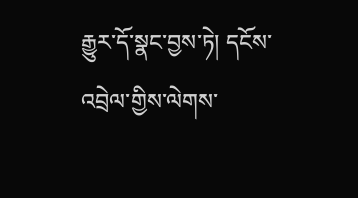རྒྱུར་དོ་སྣང་བྱས་ཏེ། དངོས་འབྲེལ་གྱིས་ལེགས་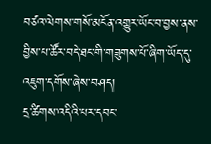བཙའ་ལེགས་གསོ་མངོན་འགྱུར་ཡོང་བ་བྱས་ནས་བྱིས་པ་ཚོར་བདེ་ཐང་གི་གཟུགས་པོ་ཞིག་ཡོད་དུ་འཇུག་དགོས་ཞེས་བཤད།
དྲ་ཚིགས་འདིའི་པར་དབང་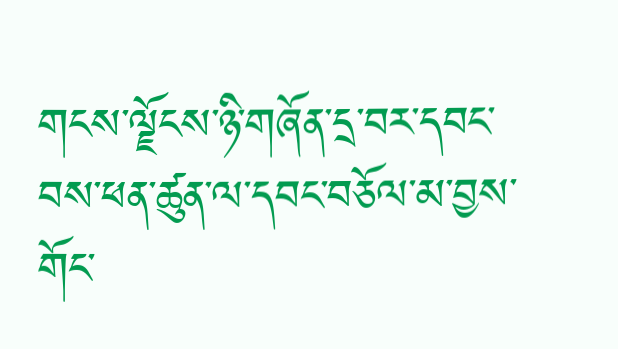གངས་ལྗོངས་ཉི་གཞོན་དྲ་བར་དབང་བས་ཕན་ཚུན་ལ་དབང་བཅོལ་མ་བྱས་གོང་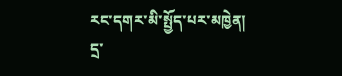རང་དགར་མི་སྤྱོད་པར་མཁྱེན།
དྲ་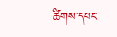ཚིགས་དཔང་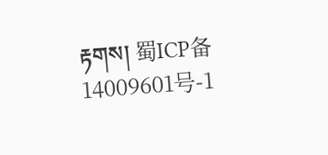རྟགས། 蜀ICP备14009601号-1